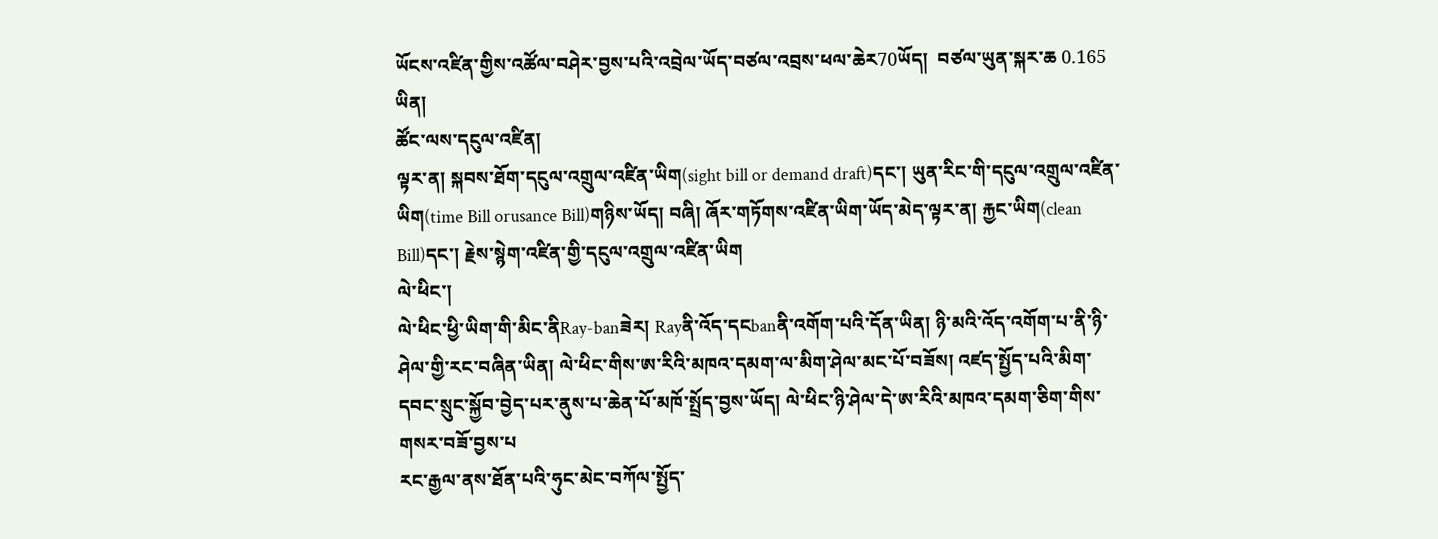ཡོངས་འཛིན་གྱིས་འཚོལ་བཤེར་བྱས་པའི་འབྲེལ་ཡོད་བཙལ་འབྲས་ཕལ་ཆེར70ཡོད།  བཙལ་ཡུན་སྐར་ཆ 0.165 ཡིན།
ཚོང་ལས་དངུལ་འཛིན།
ལྟར་ན། སྐབས་ཐོག་དངུལ་འགྲུལ་འཛིན་ཡིག(sight bill or demand draft)དང་། ཡུན་རིང་གི་དངུལ་འགྲུལ་འཛིན་ཡིག(time Bill orusance Bill)གཉིས་ཡོད། བཞི། ཞོར་གཏོགས་འཛིན་ཡིག་ཡོད་མེད་ལྟར་ན། རྐྱང་ཡིག(clean Bill)དང་། རྗེས་སྙེག་འཛིན་གྱི་དངུལ་འགྲུལ་འཛིན་ཡིག
ལེ་ཕིང་།
ལེ་ཕིང་ཕྱི་ཡིག་གི་མིང་ནིRay-banཟེར། Rayནི་འོད་དངbanནི་འགོག་པའི་དོན་ཡིན། ཉི་མའི་འོད་འགོག་པ་ནི་ཉི་ཤེལ་གྱི་རང་བཞིན་ཡིན། ལེ་ཕིང་གིས་ཨ་རིའི་མཁའ་དམག་ལ་མིག་ཤེལ་མང་པོ་བཟོས། འཛད་སྤྱོད་པའི་མིག་དབང་སྲུང་སྐྱོབ་བྱེད་པར་ནུས་པ་ཆེན་པོ་མཁོ་སྤྲོད་བྱས་ཡོད། ལེ་ཕིང་ཉི་ཤེལ་དེ་ཨ་རིའི་མཁའ་དམག་ཅིག་གིས་གསར་བཟོ་བྱས་པ
རང་རྒྱལ་ནས་ཐོན་པའི་ཧུང་མེང་བཀོལ་སྤྱོད་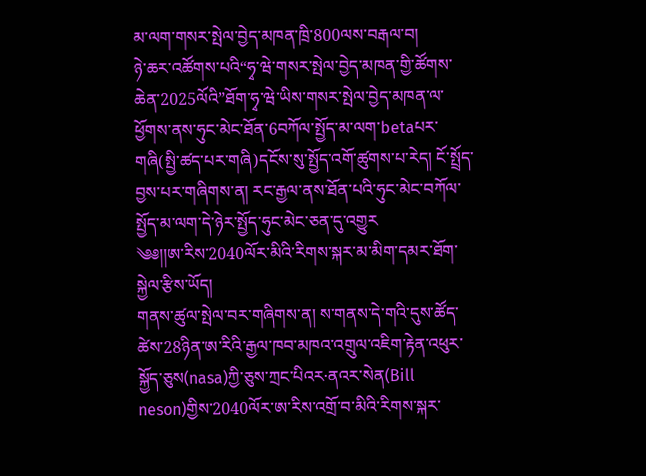མ་ལག་གསར་སྤེལ་བྱེད་མཁན་ཁྲི་800ལས་བརྒལ་བ།
ཉེ་ཆར་འཚོགས་པའི“ཧྭ་ཝེ་གསར་སྤེལ་བྱེད་མཁན་གྱི་ཚོགས་ཆེན་2025ལོའི”ཐོག་ཧྭ་ཝེ་ཡིས་གསར་སྤེལ་བྱེད་མཁན་ལ་ཕྱོགས་ནས་ཧུང་མེང་ཐོན་6བཀོལ་སྤྱོད་མ་ལག་betaཔར་གཞི(སྤྱི་ཚད་པར་གཞི)དངོས་སུ་སྤྱོད་འགོ་ཚུགས་པ་རེད། ངོ་སྤྲོད་བྱས་པར་གཞིགས་ན། རང་རྒྱལ་ནས་ཐོན་པའི་ཧུང་མེང་བཀོལ་སྤྱོད་མ་ལག་དེ་ཉེར་སྤྱོད་ཧུང་མེང་ཅན་དུ་འགྱུར
༄༅།།ཨ་རིས་2040ལོར་མིའི་རིགས་སྐར་མ་མིག་དམར་ཐོག་སྐྱེལ་རྩིས་ཡོད།
གནས་ཚུལ་སྤེལ་བར་གཞིགས་ན། ས་གནས་དེ་གའི་དུས་ཚོད་ཚེས་28ཉིན་ཨ་རིའི་རྒྱལ་ཁབ་མཁའ་འགྲུལ་འཇིག་རྟེན་འཕུར་སྐྱོད་ཅུས(nasa)ཀྱི་ཅུས་ཀྲང་པིའར·ནའར་སེན(Bill neson)གྱིས་2040ལོར་ཨ་རིས་འགྲོ་བ་མིའི་རིགས་སྐར་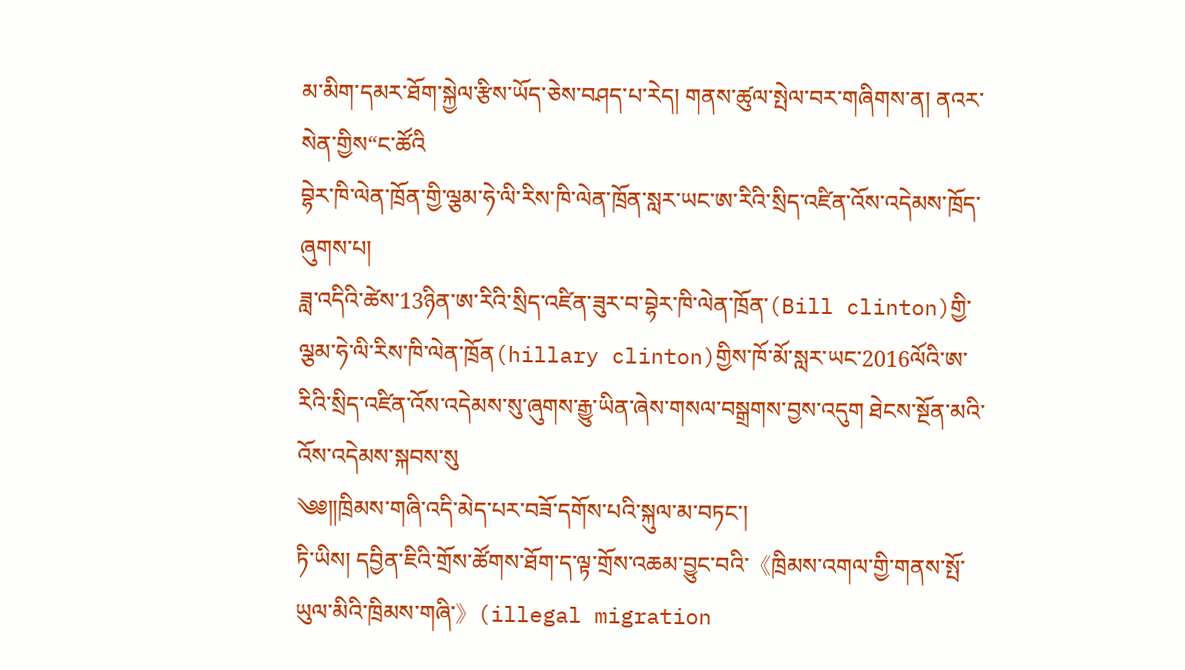མ་མིག་དམར་ཐོག་སྐྱེལ་རྩིས་ཡོད་ཅེས་བཤད་པ་རེད། གནས་ཚུལ་སྤེལ་བར་གཞིགས་ན། ནའར་སེན་གྱིས“ང་ཚོའི
བྷེར་ཁི་ལེན་ཁྲོན་གྱི་ལྕམ་ཧེ་ལི་རིས་ཁི་ལེན་ཁྲོན་སླར་ཡང་ཨ་རིའི་སྲིད་འཛིན་འོས་འདེམས་ཁྲོད་ཞུགས་པ།
ཟླ་འདིའི་ཚེས་13ཉིན་ཨ་རིའི་སྲིད་འཛིན་ཟུར་བ་བྷེར་ཁི་ལེན་ཁྲོན་(Bill clinton)གྱི་ལྕམ་ཧེ་ལི་རིས་ཁི་ལེན་ཁྲོན(hillary clinton)གྱིས་ཁོ་མོ་སླར་ཡང་2016ལོའི་ཨ་རིའི་སྲིད་འཛིན་འོས་འདེམས་སུ་ཞུགས་རྒྱུ་ཡིན་ཞེས་གསལ་བསྒྲགས་བྱས་འདུག ཐེངས་སྔོན་མའི་འོས་འདེམས་སྐབས་སུ
༄༅༎ཁྲིམས་གཞི་འདི་མེད་པར་བཟོ་དགོས་པའི་སྐུལ་མ་བཏང་།
ཏི་ཡིས། དབྱིན་ཇིའི་གྲོས་ཚོགས་ཐོག་ད་ལྟ་གྲོས་འཆམ་བྱུང་བའི་《ཁྲིམས་འགལ་གྱི་གནས་སྤོ་ཡུལ་མིའི་ཁྲིམས་གཞི་》(illegal migration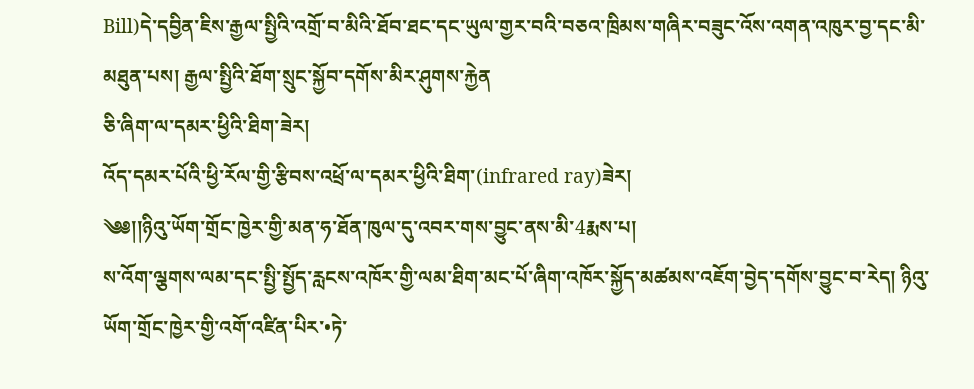Bill)དེ་དབྱིན་ཇིས་རྒྱལ་སྤྱིའི་འགྲོ་བ་མིའི་ཐོབ་ཐང་དང་ཡུལ་གྱར་བའི་བཅའ་ཁྲིམས་གཞིར་བཟུང་འོས་འགན་འཁུར་བྱ་དང་མི་མཐུན་པས། རྒྱལ་སྤྱིའི་ཐོག་སྲུང་སྐྱོབ་དགོས་མིར་ཤུགས་རྐྱེན
ཅི་ཞིག་ལ་དམར་ཕྱིའི་ཐིག་ཟེར།
འོད་དམར་པོའི་ཕྱི་རོལ་གྱི་རྩིབས་འཕྲོ་ལ་དམར་ཕྱིའི་ཐིག་(infrared ray)ཟེར།
༄༅།།ཉིའུ་ཡོག་གྲོང་ཁྱེར་གྱི་མན་ཧ་ཐོན་ཁུལ་དུ་འབར་གས་བྱུང་ནས་མི་4རྨས་པ།
ས་འོག་ལྕགས་ལམ་དང་སྤྱི་སྤྱོད་རླངས་འཁོར་གྱི་ལམ་ཐིག་མང་པོ་ཞིག་འཁོར་སྐྱོད་མཚམས་འཇོག་བྱེད་དགོས་བྱུང་བ་རེད། ཉིའུ་ཡོག་གྲོང་ཁྱེར་གྱི་འགོ་འཛིན་པིར་•ཏེ་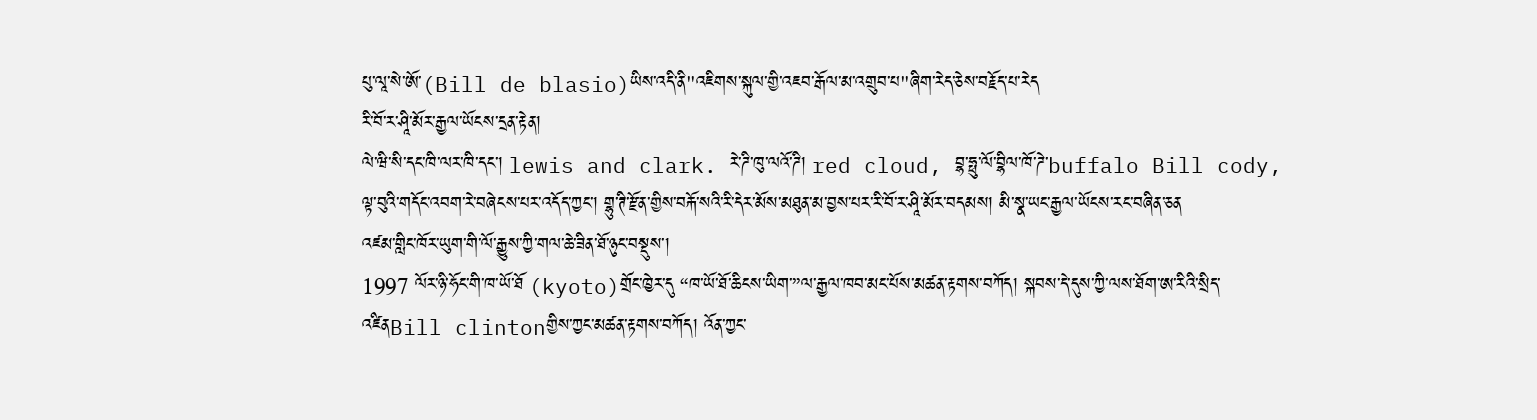པུ་ལཱ་སེ་ཨོ་(Bill de blasio)ཡིས་འདི་ནི"འཇིགས་སྐུལ་གྱི་འཇབ་རྒོལ་མ་འགྲུབ་པ"ཞིག་རེད་ཅེས་བརྗོད་པ་རེད
རི་བོ་ར་ཤཱི་མོར་རྒྱལ་ཡོངས་དྲན་རྟེན།
ལེ་ཝི་སི་དང་ཁི་ལར་ཁི་དང་། lewis and clark. རེ་ཌི་ཁུ་ལའོ་ཌི། red cloud, བྷ་ཧྥུ་ལོ་བྷིལ་ཁོ་ཌེ་buffalo Bill cody, ལྟ་བུའི་གདོང་འབག་རེ་བཞེངས་པར་འདོད་ཀྱང་། གྷུ་ཊི་རྫོན་གྱིས་བརྐོ་སའི་རི་དེར་མོས་མཐུན་མ་བྱས་པར་རི་བོ་ར་ཤཱི་མོར་བདམས། མི་སྣ་ཡང་རྒྱལ་ཡོངས་རང་བཞིན་ཅན
འཛམ་གླིང་ཁོར་ཡུག་གི་ལོ་རྒྱུས་ཀྱི་གལ་ཆེ་ཟིན་ཐོ་ཉུང་བསྡུས་།
1997 ལོར་ཉི་ཧོང་གི་ཁ་ཡོ་ཐོ (kyoto)གྲོང་ཁྱེར་དུ “ཁ་ཡོ་ཐོ་ཆིངས་ཡིག་”ལ་རྒྱལ་ཁབ་མང་པོས་མཚན་རྟགས་བཀོད། སྐབས་དེ་དུས་ཀྱི་ལས་ཐོག་ཨ་རིའི་སྲིད་འཛིནBill clintonགྱིས་ཀྱང་མཚན་རྟགས་བཀོད། འོན་ཀྱང་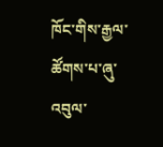ཁོང་གིས་རྒྱལ་ཚོགས་པ་ཞུ་འབུལ་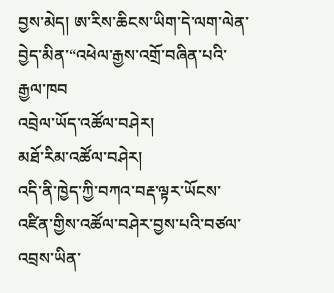བྱས་མེད། ཨ་རིས་ཆིངས་ཡིག་དེ་ལག་ལེན་བྱེད་མིན་“འཕེལ་རྒྱས་འགྲོ་བཞིན་པའི་རྒྱལ་ཁབ
འབྲེལ་ཡོད་འཚོལ་བཤེར།
མཐོ་རིམ་འཚོལ་བཤེར།
འདི་ནི་ཁྱེད་ཀྱི་བཀའ་བརྡ་ལྟར་ཡོངས་འཛིན་གྱིས་འཚོལ་བཤེར་བྱས་པའི་བཙལ་འབྲས་ཡིན་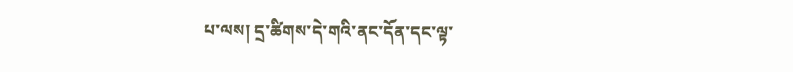པ་ལས། དྲ་ཚིགས་དེ་གའི་ནང་དོན་དང་ལྟ་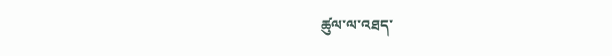ཚུལ་ལ་འཐད་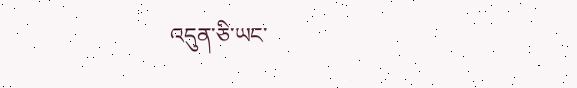འདུན་ཅི་ཡང་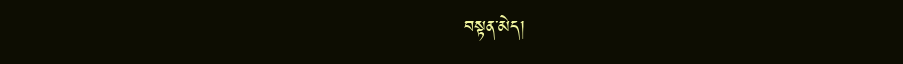བསྟན་མེད།